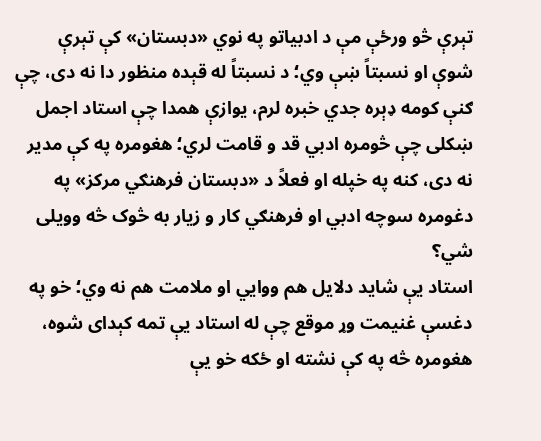تېرې څو ورځې مې د ادبیاتو په نوي «دبستان» کې تېرې شوې او نسبتاً ښې وي؛ د نسبتاً له قېده منظور دا نه دی، چې ګنې کومه ډېره جدي خبره لرم، یوازې همدا چې استاد اجمل ښکلی چې څومره ادبي قد و قامت لري؛ هغومره په کې مدیر نه دی، کنه په خپله او فعلاً د «دبستان فرهنګي مرکز» په دغومره سوچه ادبي او فرهنګي کار و زیار به څوک څه وویلی شي؟
استاد یې شاید دلایل هم ووایي او ملامت هم نه وي؛ خو په دغسې غنیمت وړ موقع چې له استاد یې تمه کېدای شوه، هغومره څه په کې نشته او ځکه خو یې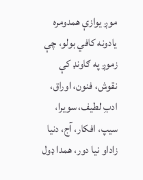موږ یوازې همدومره یادونه کافي بولو، چې زموږ په ګاونډ کې نقوش، فنون، اوراق، ادبِ لطیف، سویرا، سیپ، افکار، آج، دنیا زاداو نیا دور، همدا ډول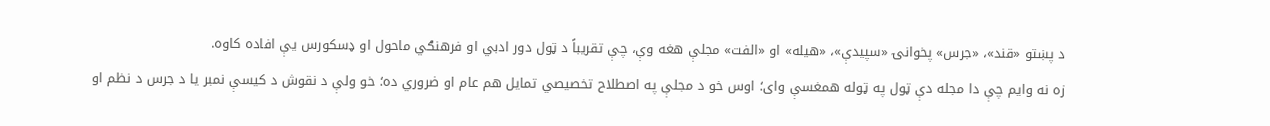د پښتو «قند»، «جرس» پخوانۍ «سپیدې»، «هیله» او «الفت» مجلې هغه وې، چې تقریباً د ټول دور ادبي او فرهنګي ماحول او ډسکورس یې افاده کاوه.
زه نه وایم چې دا مجله دې ټول په ټوله همغسې وای؛ اوس خو د مجلې په اصطلاح تخصيصي تمایل هم عام او ضروري ده؛ خو ولې د نقوش د کیسې نمبر یا د جرس د نظم او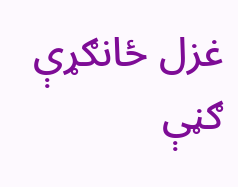غزل ځانګړې ګڼې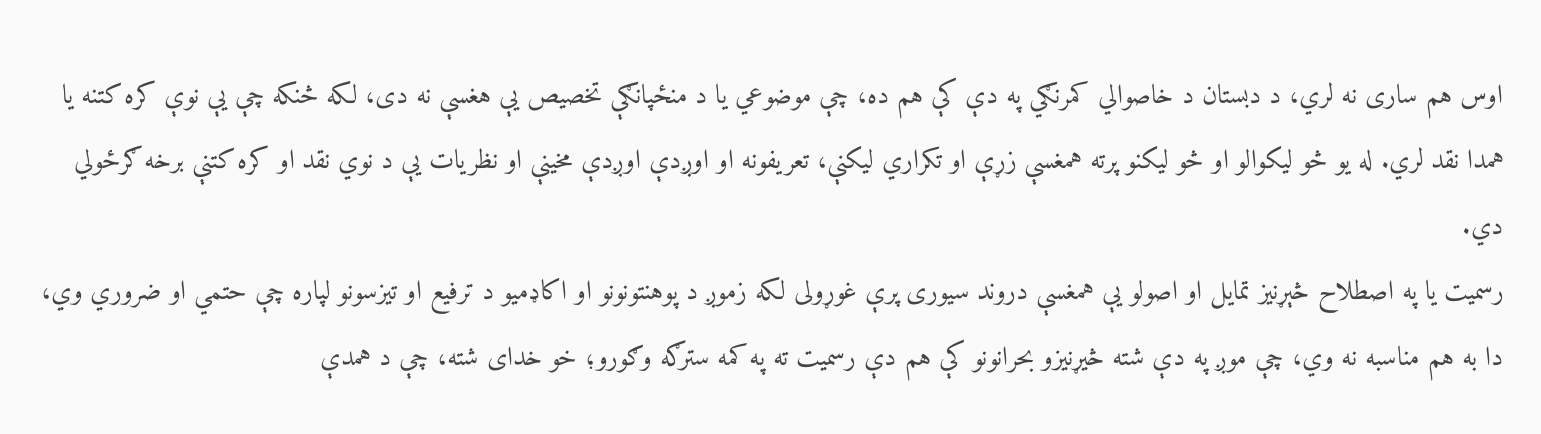اوس هم ساری نه لري، د دبستان د خاصوالي کمرنګي په دې کې هم ده، چې موضوعي یا د منځپانګې تخصیص یې هغسې نه دی، لکه څنکه چې یې نوې کره کتنه یا همدا نقد لري. له یو څو لیکوالو او څو لیکنو پرته همغسې زړې او تکراري لیکنې، تعریفونه او اوږدې اوږدې مخینې او نظریات یې د نوي نقد او کره کتنې برخه ګرځولي دي.
رسمیت یا په اصطلاح څېړنیز تمایل او اصولو یې همغسې دروند سیوری پرې غوړولی لکه زموږ د پوهنتونونو او اکاډمیو د ترفیع او تیزسونو لپاره چې حتمي او ضروري وي، دا به هم مناسبه نه وي، چې موږ په دې شته څیړنیزو بحرانونو کې هم دې رسمیت ته په کمه سترګه وګورو؛ خو خدای شته، چې د همدې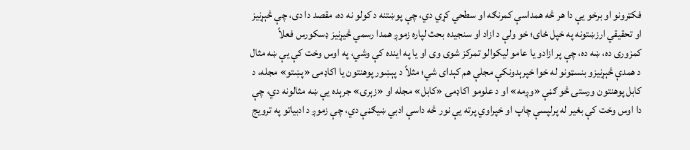فکټرونو او برخو یې دا هر څه همداسې کمرنګه او سطحي کړي دي، چې پوښتنه د کولو نه ده، مقصد دا دی، چې څېړنیز او تحقیقي ارزښتونه په خپل ځای؛ خو ولې د ازاد او سنجیده بحث لپاره زموږ همدا رسمي څیړنیز ډسکورس فعلاً کمزوری ده، ښه ده، چې پر ازادو یا عامو لیکوالو تمرکز شوی وی او یا په اینده کې وشي، په اوس وخت کې یې ښه مثال د همدې څېړنیزو بنسټونو له خوا خپرېدونکې مجلې هم کېدای شي؛ مثلاً د پېښور پوهنتون یا اکاډمۍ «پښتو» مجله، د کابل پوهنتون ورستۍ څو ګڼې «وږمه» او د علومو اکاډمۍ «کابل» مجله او «زېرۍ» جرېده یې ښه مثالونه دي، چې دا اوس وخت کې بغیر له پرلپسې چاپ او خپراوي پرته یې نور څه داسې ادبي ښیګڼې دي، چې زموږ د ادبیاتو په ترویج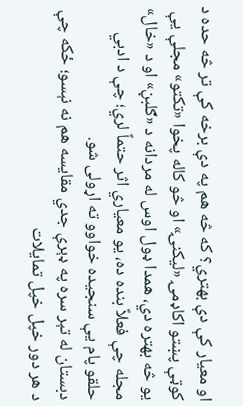او معیار کې دې بهتري؟ که څه هم په دې برخه کې تر څه حده د کوټې پښتو اکاډمۍ «لیکنۍ» او څو کاله پخوا «تکتو» مجلې یې یو څه بهتره دي، همدا ډول اوس له مردانه د «ګلبڼ» او د «خال» مجله چې فعلاً بنده ده، یو معیاري اثر حتماً لري؛ چې د ادبي حلقو پام یې سنجیده خواوو ته اړولی شو.
دبستان له تېر سره په ډېرې جدي مقایسه هم نه نېسو؛ ځکه چې د هر دور خپل خپل تمایلات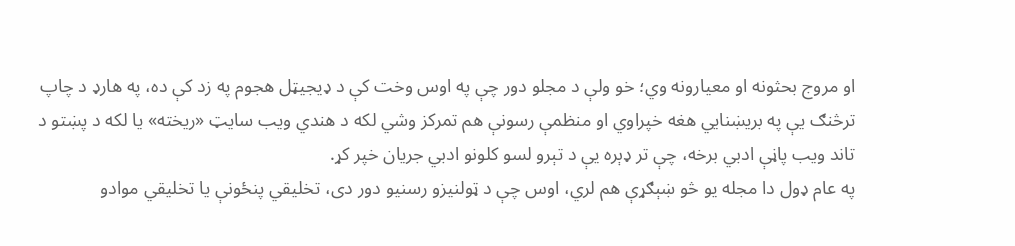او مروج بحثونه او معیارونه وي؛ خو ولې د مجلو دور چې په اوس وخت کې د ډیجیټل هجوم په زد کې ده، په هارډ د چاپ ترڅنګ یې په بریښنایي هغه خپراوي او منظمې رسونې هم تمرکز وشي لکه د هندي ویب سایټ «ریخته» یا لکه د پښتو د تاند ویب پاڼې ادبي برخه، چې تر ډېره یې د تېرو لسو کلونو ادبي جریان خپر کړ.
په عام ډول دا مجله یو څو ښېګړې هم لري، اوس چې د ټولنیزو رسنیو دور دی، تخلیقي پنځونې یا تخلیقي موادو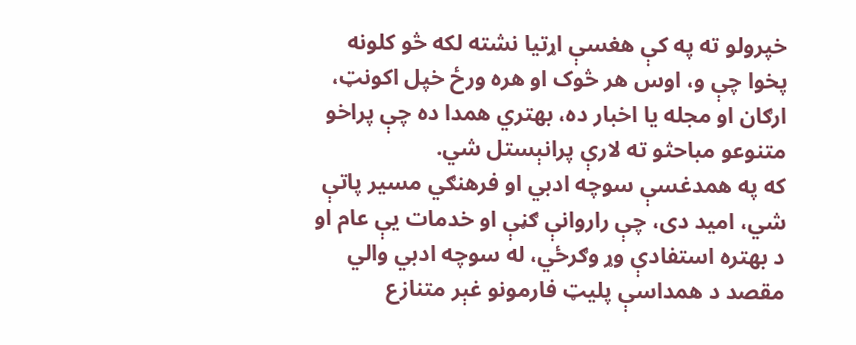خپرولو ته په کې هغسې اړتیا نشته لکه څو کلونه پخوا چې و، اوس هر څوک او هره ورځ خپل اکونټ، ارګان او مجله یا اخبار ده، بهتري همدا ده چې پراخو متنوعو مباحثو ته لارې پرانېستل شي.
که په همدغسې سوچه ادبي او فرهنګي مسیر پاتې شي، امید دی، چې راروانې ګڼې او خدمات یې عام او د بهتره استفادې وړ وګرځي، له سوچه ادبي والي مقصد د همداسې پلیټ فارمونو غېر متنازع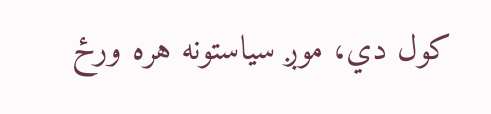کول دي، موږ سیاستونه هره ورځ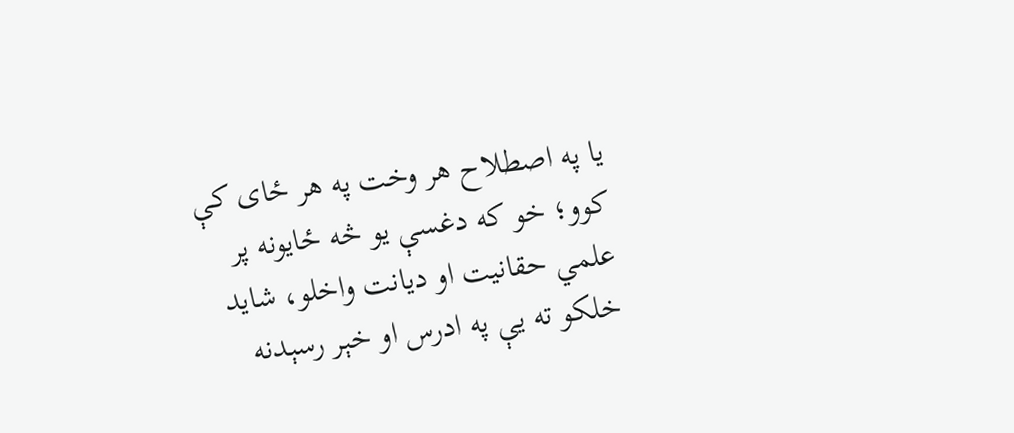یا په اصطلاح هر وخت په هر ځای کې کوو؛ خو که دغسې یو څه ځایونه پر علمي حقانیت او دیانت واخلو، شاید خلکو ته یې په ادرس او خېر رسېدنه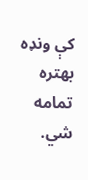کې ونډه بهتره تمامه شي.